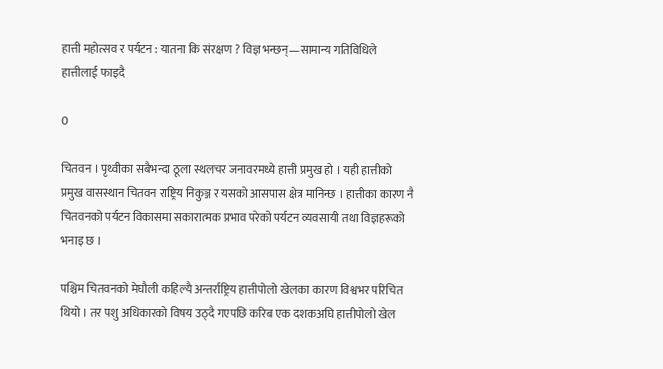हात्ती महोत्सव र पर्यटन : यातना कि संरक्षण ? विज्ञ भन्छन्—सामान्य गतिविधिले हात्तीलाई फाइदै

0

चितवन । पृथ्वीका सबैभन्दा ठूला स्थलचर जनावरमध्ये हात्ती प्रमुख हो । यही हात्तीको प्रमुख वासस्थान चितवन राष्ट्रिय निकुञ्ज र यसको आसपास क्षेत्र मानिन्छ । हात्तीका कारण नै चितवनको पर्यटन विकासमा सकारात्मक प्रभाव परेको पर्यटन व्यवसायी तथा विज्ञहरूको भनाइ छ ।

पश्चिम चितवनको मेघौली कहिल्यै अन्तर्राष्ट्रिय हात्तीपोलो खेलका कारण विश्वभर परिचित थियो । तर पशु अधिकारको विषय उठ्दै गएपछि करिब एक दशकअघि हात्तीपोलो खेल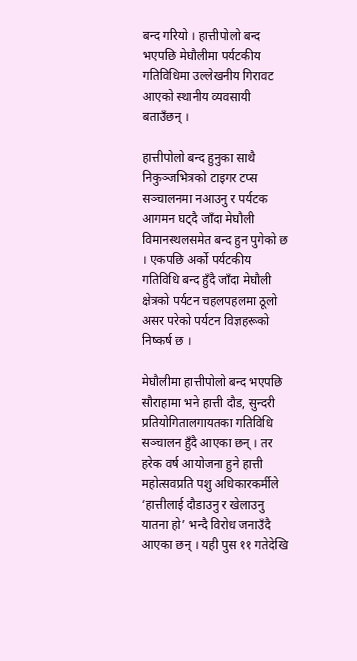बन्द गरियो । हात्तीपोलो बन्द भएपछि मेघौलीमा पर्यटकीय गतिविधिमा उल्लेखनीय गिरावट आएको स्थानीय व्यवसायी बताउँछन् ।

हात्तीपोलो बन्द हुनुका साथै निकुञ्जभित्रको टाइगर टप्स सञ्चालनमा नआउनु र पर्यटक आगमन घट्दै जाँदा मेघौली विमानस्थलसमेत बन्द हुन पुगेको छ । एकपछि अर्को पर्यटकीय गतिविधि बन्द हुँदै जाँदा मेघौली क्षेत्रको पर्यटन चहलपहलमा ठूलो असर परेको पर्यटन विज्ञहरूको निष्कर्ष छ ।

मेघौलीमा हात्तीपोलो बन्द भएपछि सौराहामा भने हात्ती दौड, सुन्दरी प्रतियोगितालगायतका गतिविधि सञ्चालन हुँदै आएका छन् । तर हरेक वर्ष आयोजना हुने हात्ती महोत्सवप्रति पशु अधिकारकर्मीले ‘हात्तीलाई दौडाउनु र खेलाउनु यातना हो’ भन्दै विरोध जनाउँदै आएका छन् । यही पुस ११ गतेदेखि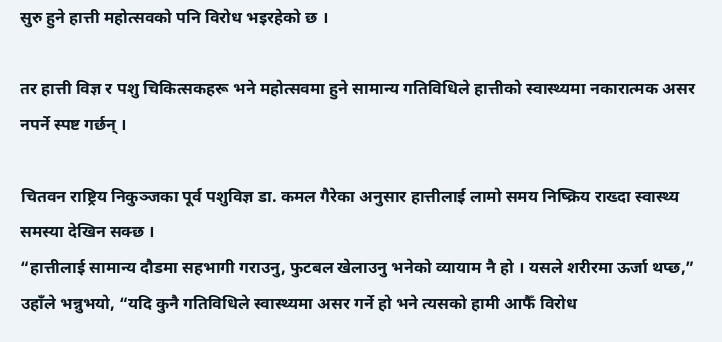सुरु हुने हात्ती महोत्सवको पनि विरोध भइरहेको छ ।

तर हात्ती विज्ञ र पशु चिकित्सकहरू भने महोत्सवमा हुने सामान्य गतिविधिले हात्तीको स्वास्थ्यमा नकारात्मक असर नपर्ने स्पष्ट गर्छन् ।

चितवन राष्ट्रिय निकुञ्जका पूर्व पशुविज्ञ डा. कमल गैरेका अनुसार हात्तीलाई लामो समय निष्क्रिय राख्दा स्वास्थ्य समस्या देखिन सक्छ ।
“हात्तीलाई सामान्य दौडमा सहभागी गराउनु, फुटबल खेलाउनु भनेको व्यायाम नै हो । यसले शरीरमा ऊर्जा थप्छ,” उहाँले भन्नुभयो, “यदि कुनै गतिविधिले स्वास्थ्यमा असर गर्ने हो भने त्यसको हामी आफैँ विरोध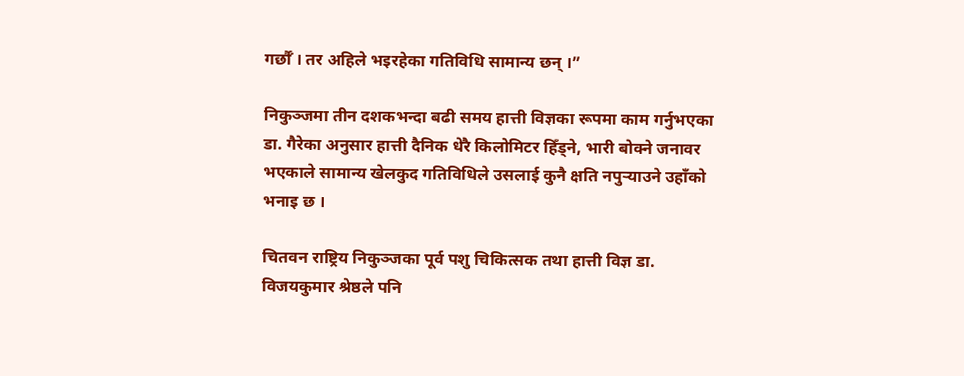गर्छौँ । तर अहिले भइरहेका गतिविधि सामान्य छन् ।”

निकुञ्जमा तीन दशकभन्दा बढी समय हात्ती विज्ञका रूपमा काम गर्नुभएका डा. गैरेका अनुसार हात्ती दैनिक धेरै किलोमिटर हिँड्ने, भारी बोक्ने जनावर भएकाले सामान्य खेलकुद गतिविधिले उसलाई कुनै क्षति नपुर्‍याउने उहाँको भनाइ छ ।

चितवन राष्ट्रिय निकुञ्जका पूर्व पशु चिकित्सक तथा हात्ती विज्ञ डा. विजयकुमार श्रेष्ठले पनि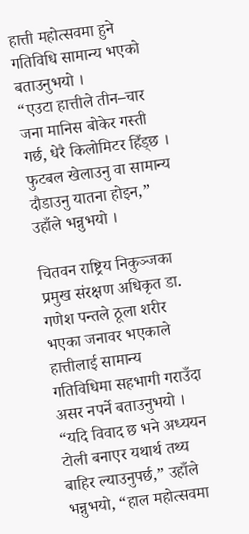हात्ती महोत्सवमा हुने गतिविधि सामान्य भएको बताउनुभयो ।
“एउटा हात्तीले तीन–चार जना मानिस बोकेर गस्ती गर्छ, धेरै किलोमिटर हिँड्छ । फुटबल खेलाउनु वा सामान्य दौडाउनु यातना होइन,” उहाँले भन्नुभयो ।

चितवन राष्ट्रिय निकुञ्जका प्रमुख संरक्षण अधिकृत डा. गणेश पन्तले ठूला शरीर भएका जनावर भएकाले हात्तीलाई सामान्य गतिविधिमा सहभागी गराउँदा असर नपर्ने बताउनुभयो ।
“यदि विवाद छ भने अध्ययन टोली बनाएर यथार्थ तथ्य बाहिर ल्याउनुपर्छ,” उहाँले भन्नुभयो, “हाल महोत्सवमा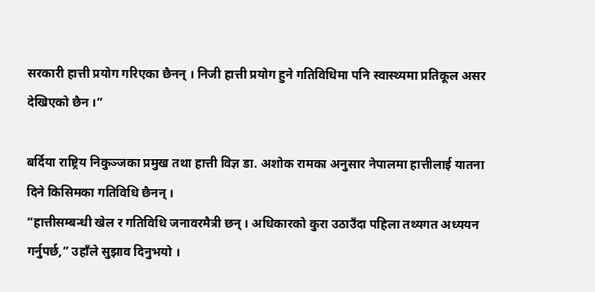सरकारी हात्ती प्रयोग गरिएका छैनन् । निजी हात्ती प्रयोग हुने गतिविधिमा पनि स्वास्थ्यमा प्रतिकूल असर देखिएको छैन ।”

बर्दिया राष्ट्रिय निकुञ्जका प्रमुख तथा हात्ती विज्ञ डा. अशोक रामका अनुसार नेपालमा हात्तीलाई यातना दिने किसिमका गतिविधि छैनन् ।
“हात्तीसम्बन्धी खेल र गतिविधि जनावरमैत्री छन् । अधिकारको कुरा उठाउँदा पहिला तथ्यगत अध्ययन गर्नुपर्छ,” उहाँले सुझाव दिनुभयो ।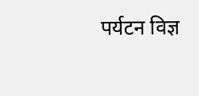पर्यटन विज्ञ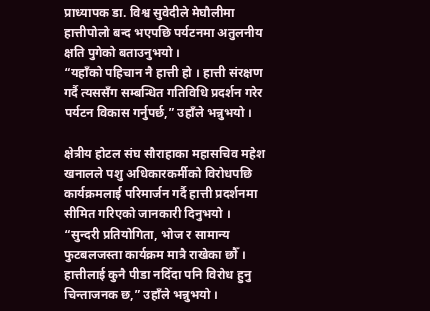प्राध्यापक डा. विश्व सुवेदीले मेघौलीमा हात्तीपोलो बन्द भएपछि पर्यटनमा अतुलनीय क्षति पुगेको बताउनुभयो ।
“यहाँको पहिचान नै हात्ती हो । हात्ती संरक्षण गर्दै त्यससँग सम्बन्धित गतिविधि प्रदर्शन गरेर पर्यटन विकास गर्नुपर्छ,” उहाँले भन्नुभयो ।

क्षेत्रीय होटल संघ सौराहाका महासचिव महेश खनालले पशु अधिकारकर्मीको विरोधपछि कार्यक्रमलाई परिमार्जन गर्दै हात्ती प्रदर्शनमा सीमित गरिएको जानकारी दिनुभयो ।
“सुन्दरी प्रतियोगिता, भोज र सामान्य फुटबलजस्ता कार्यक्रम मात्रै राखेका छौँ । हात्तीलाई कुनै पीडा नदिँदा पनि विरोध हुनु चिन्ताजनक छ,” उहाँले भन्नुभयो ।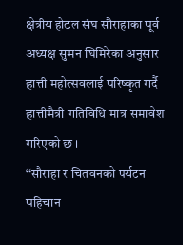क्षेत्रीय होटल संघ सौराहाका पूर्व अध्यक्ष सुमन घिमिरेका अनुसार हात्ती महोत्सवलाई परिष्कृत गर्दै हात्तीमैत्री गतिविधि मात्र समावेश गरिएको छ ।
“सौराहा र चितवनको पर्यटन पहिचान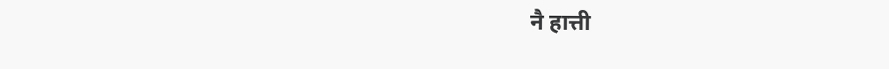नै हात्ती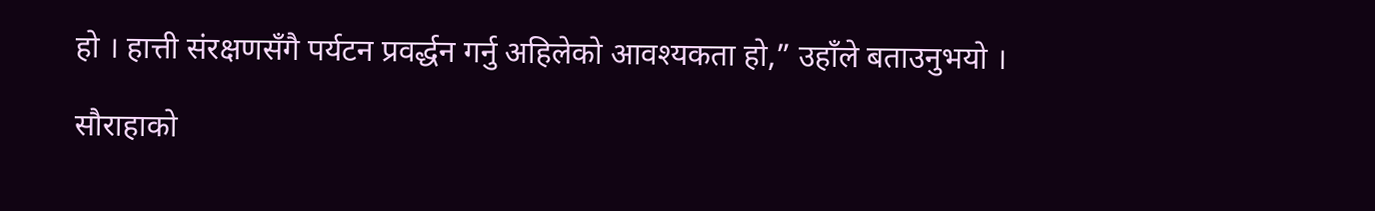हो । हात्ती संरक्षणसँगै पर्यटन प्रवर्द्धन गर्नु अहिलेको आवश्यकता हो,” उहाँले बताउनुभयो ।

सौराहाको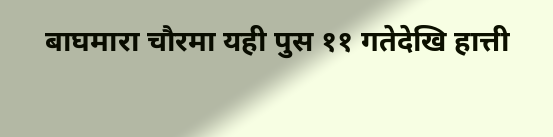बाघमारा चौरमा यही पुस ११ गतेदेखि हात्ती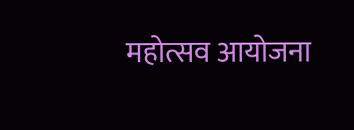महोत्सव आयोजना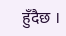हुँदैछ ।